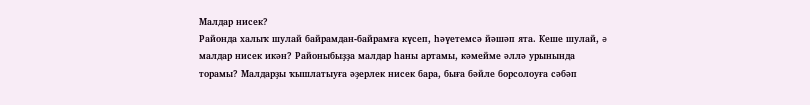Малдар нисек?
Районда халыҡ шулай байрамдан-байрамға күсеп, һəүетемсə йəшəп ята. Кеше шулай, ə малдар нисек икəн? Районыбыҙҙа малдар һаны артамы, кəмейме əллə урынында торамы? Малдарҙы ҡышлатыуға əҙерлек нисек бара, быға бəйле борсолоуға сəбəп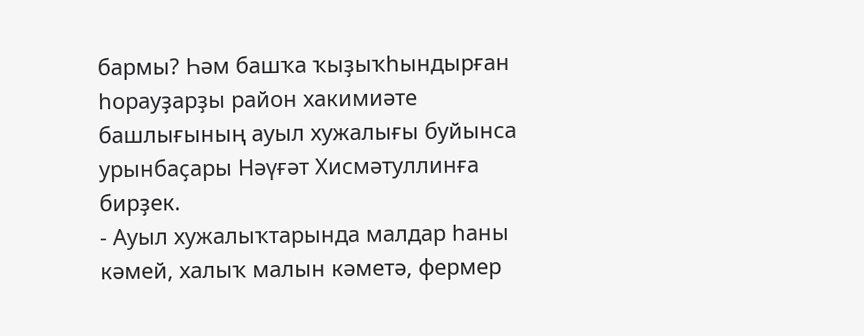бармы? Һəм башҡа ҡыҙыҡһындырған һорауҙарҙы район хакимиəте башлығының ауыл хужалығы буйынса урынбаҫары Нəүғəт Хисмəтуллинға бирҙек.
- Ауыл хужалыҡтарында малдар һаны кəмей, халыҡ малын кəметə, фермер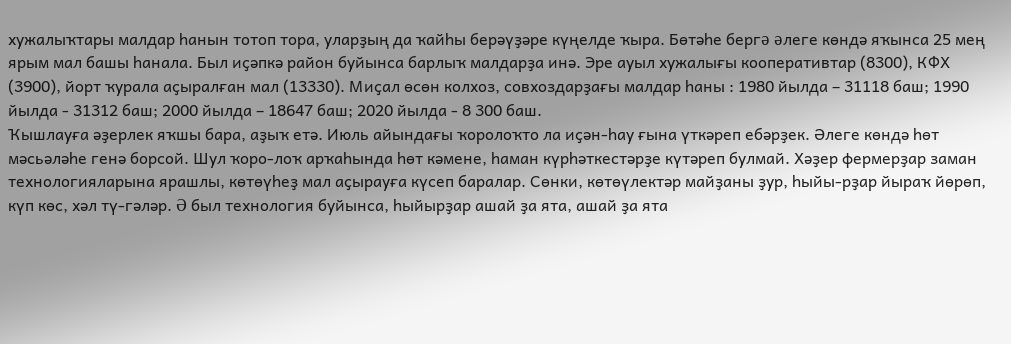хужалыҡтары малдар һанын тотоп тора, уларҙың да ҡайһы берəүҙəре күңелде ҡыра. Бөтəһе бергə əлеге көндə яҡынса 25 мең ярым мал башы һанала. Был иҫəпкə район буйынса барлыҡ малдарҙа инə. Эре ауыл хужалығы кооперативтар (8300), КФХ (3900), йорт ҡурала аҫыралған мал (13330). Миҫал өсөн колхоз, совхоздарҙағы малдар һаны : 1980 йылда – 31118 баш; 1990 йылда - 31312 баш; 2000 йылда – 18647 баш; 2020 йылда - 8 300 баш.
Ҡышлауға əҙерлек яҡшы бара, аҙыҡ етə. Июль айындағы ҡоролоҡто ла иҫəн-һау ғына үткəреп ебəрҙек. Əлеге көндə һөт мəсьəлəһе генə борсой. Шул ҡоро-лоҡ арҡаһында һөт кəмене, һаман күрһəткестəрҙе күтəреп булмай. Хəҙер фермерҙар заман технологияларына ярашлы, көтөүһеҙ мал аҫырауға күсеп баралар. Сөнки, көтөүлектəр майҙаны ҙур, һыйы-рҙар йыраҡ йөрөп, күп көс, хəл тү-гəлəр. Ə был технология буйынса, һыйырҙар ашай ҙа ята, ашай ҙа ята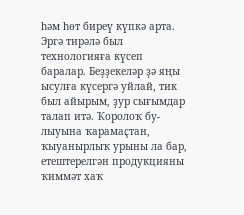һəм һөт биреү күпкə арта. Эргə тирəлə был технологияға күсеп баралар. Беҙҙекелəр ҙə яңы ысулға күсергə уйлай, тик был айырым, ҙур сығымдар талап итə. Ҡоролоҡ бу-лыуына ҡарамаҫтан, ҡыуанырлыҡ урыны ла бар, етештерелгəн продукцияны ҡиммəт хаҡ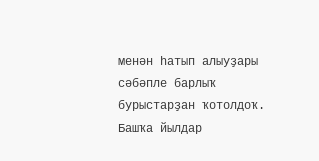менəн һатып алыуҙары сəбəпле барлыҡ бурыстарҙан ҡотолдоҡ. Башҡа йылдар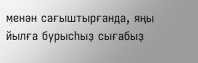менəн сағыштырғанда, яңы йылға бурысһыҙ сығабыҙ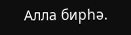Алла бирһə.